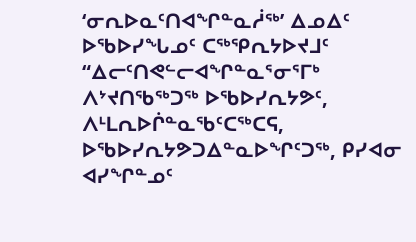‘ᓂᕆᐅᓇᑦᑎᐊᖏᓐᓇᓲᖅ’ ᐃᓄᐃᑦ ᐅᖃᐅᓯᖓᓄᑦ ᑕᖅᕿᕆᔭᐅᔪᒧᑦ
“ᐃᓕᑦᑎᕙᓪᓕᐊᖏᓐᓇᕐᓂᕐᒥᒃ ᐱᔾᔪᑎᖃᖅᑐᖅ ᐅᖃᐅᓯᕆᔭᕗᑦ, ᐱᒻᒪᕆᐅᒌᓐᓇᖃᑦᑕᖅᑕᕋ, ᐅᖃᐅᓯᕆᔭᕗᑐᐃᓐᓇᐅᖏᑦᑐᖅ, ᑭᓯᐊᓂ ᐊᓯᖏᓐᓄᑦ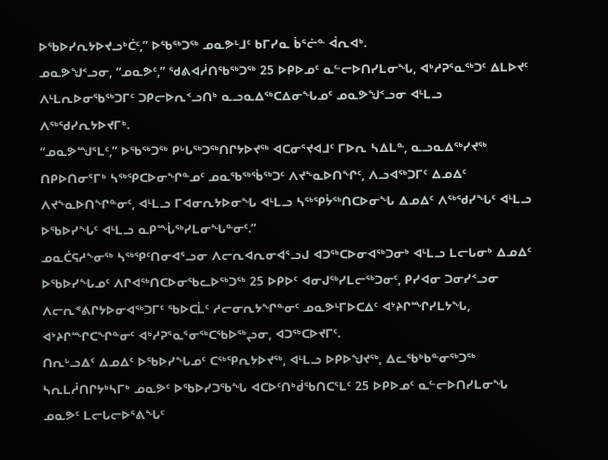ᐅᖃᐅᓯᕆᔭᐅᔪᓗᒃᑖᑦ,” ᐅᖃᖅᑐᖅ ᓄᓇᕗᒻᒧᑦ ᑲᒥᓯᓇ ᑳᕐᓖᓐ ᐋᕆᐊᒃ.
ᓄᓇᕗᖑᑉᓗᓂ, “ᓄᓇᕗᑦ,” ᖁᕕᐊᓲᑎᖃᖅᑐᖅ 25 ᐅᑭᐅᓄᑦ ᓇᓪᓕᐅᑎᓯᒪᓂᖓ, ᐊᒃᓱᕈᕐᓇᖅᑐᑦ ᐃᒪᐅᔪᑦ ᐱᒻᒪᕆᐅᓂᖃᖅᑐᒥᑦ ᑐᑭᓕᐅᕆᑉᓗᑎᒃ ᓇᓗᓇᐃᖅᑕᐃᓂᖓᓄᑦ ᓄᓇᕗᖑᑉᓗᓂ ᐊᒻᒪᓗ ᐱᖅᖁᓯᕆᔭᐅᔪᒥᒃ.
“ᓄᓇᕗᙳᕐᒪᑦ,” ᐅᖃᖅᑐᖅ ᑭᒡᒐᖅᑐᖅᑎᒋᔭᐅᔪᖅ ᐊᑕᓂᕐᔪᐊᒧᑦ ᒥᐅᕆ ᓴᐃᒪᓐ, ᓇᓗᓇᐃᖅᓯᔪᖅ ᑎᑭᐅᑎᓂᕐᒥᒃ ᓴᖅᕿᑕᐅᓂᖏᓐᓄᑦ ᓄᓇᖃᖅᖄᖅᑐᑦ ᐱᔪᖕᓇᐅᑎᖏᑦ, ᐱᓗᐊᖅᑐᒥᑦ ᐃᓄᐃᑦ ᐱᔪᖕᓇᐅᑎᖏᓐᓂᑦ, ᐊᒻᒪᓗ ᒥᐊᓂᕆᔭᐅᓂᖓ ᐊᒻᒪᓗ ᓴᖅᕿᔮᖅᑎᑕᐅᓂᖓ ᐃᓄᐃᑦ ᐱᖅᖁᓯᖓᑦ ᐊᒻᒪᓗ ᐅᖃᐅᓯᖓᑦ ᐊᒻᒪᓗ ᓇᑭᙶᖅᓯᒪᓂᖓᓐᓂᑦ.”
ᓄᓇᑖᕋᓱᖕᓂᖅ ᓴᖅᕿᑦᑎᓂᐊᕐᓗᓂ ᐱᓕᕆᐊᕆᓂᐊᕐᓗᒍ ᐊᑐᖅᑕᐅᓂᐊᖅᑐᓂᒃ ᐊᒻᒪᓗ ᒪᓕᒐᓂᒃ ᐃᓄᐃᑦ ᐅᖃᐅᓯᖓᓄᑦ ᐱᒋᐊᖅᑎᑕᐅᓂᖃᓚᐅᖅᑐᖅ 25 ᐅᑭᐅᑦ ᐊᓂᒍᖅᓯᒪᓕᖅᑐᓂᑦ, ᑭᓯᐊᓂ ᑐᓂᓯᑉᓗᓂ ᐱᓕᕆᕝᕕᒋᔭᐅᓂᐊᖅᑐᒥᑦ ᖃᐅᑕᒫᑦ ᓱᓕᓂᕆᔭᖏᓐᓂᑦ ᓄᓇᕗᒻᒥᐅᑕᐃᑦ ᐊᔾᔨᒋᙱᓯᒪᔭᖓ, ᐊᔾᔨᒋᙱᑕᖏᓐᓂᑦ ᐊᒃᓱᕈᕐᓇᕐᓂᖅᑕᖃᐅᖅᖢᓂ, ᐊᑐᖅᑕᐅᔪᒥᑦ.
ᑎᕆᒡᓗᐃᑦ ᐃᓄᐃᑦ ᐅᖃᐅᓯᖓᓄᑦ ᑕᖅᕿᕆᔭᐅᔪᖅ, ᐊᒻᒪᓗ ᐅᑭᐅᖑᔪᖅ, ᐃᓚᖃᒃᑲᓐᓂᖅᑐᖅ ᓴᕆᒪᓲᑎᒋᔭᒃᓴᒥᒃ ᓄᓇᕗᑦ ᐅᖃᐅᓯᑐᖃᖓ ᐊᑕᐅᑦᑎᒃᑰᖃᑎᑕᕐᒪᑦ 25 ᐅᑭᐅᓄᑦ ᓇᓪᓕᐅᑎᓯᒪᓂᖓ ᓄᓇᕗᑦ ᒪᓕᒐᓕᐅᕐᕕᖓᑦ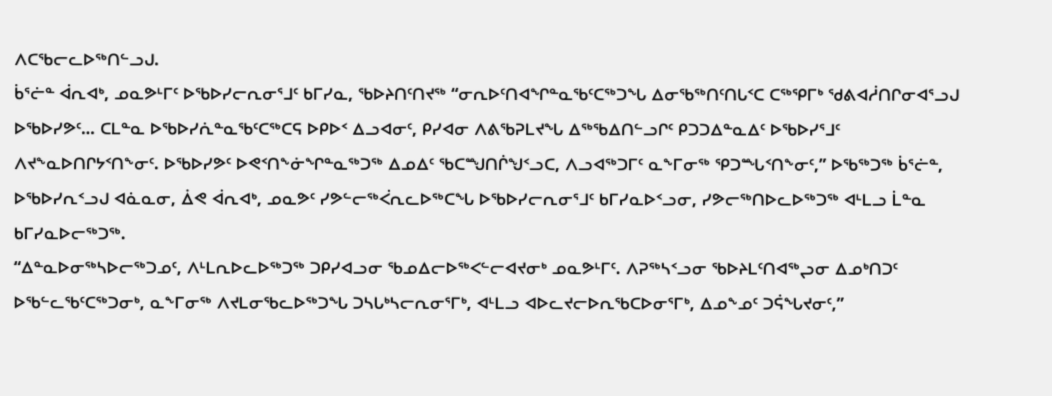ᐱᑕᖃᓕᓚᐅᖅᑎᓪᓗᒍ.
ᑳᕐᓖᓐ ᐋᕆᐊᒃ, ᓄᓇᕗᒻᒥᑦ ᐅᖃᐅᓯᓕᕆᓂᕐᒧᑦ ᑲᒥᓯᓇ, ᖃᐅᔨᑎᑦᑎᔪᖅ “ᓂᕆᐅᑦᑎᐊᖏᓐᓇᖃᑦᑕᖅᑐᖓ ᐃᓂᖃᖅᑎᑦᑎᒐᑉᑕ ᑕᖅᕿᒥᒃ ᖁᕕᐊᓲᑎᒋᓂᐊᕐᓗᒍ ᐅᖃᐅᓯᕗᑦ… ᑕᒪᓐᓇ ᐅᖃᐅᓯᕇᓐᓇᖃᑦᑕᖅᑕᕋ ᐅᑭᐅᑉ ᐃᓗᐊᓂᑦ, ᑭᓯᐊᓂ ᐱᕕᖃᕈᒪᔪᖓ ᐃᖅᖃᐃᑎᓪᓗᒋᑦ ᑭᑐᑐᐃᓐᓇᐃᑦ ᐅᖃᐅᓯᕐᒧᑦ ᐱᔪᖕᓇᐅᑎᒋᔭᑉᑎᖕᓂᑦ. ᐅᖃᐅᓯᕗᑦ ᐅᕙᑉᑎᖕᓃᖏᓐᓇᖅᑐᖅ ᐃᓄᐃᑦ ᖃᑕᙳᑎᒌᖑᑉᓗᑕ, ᐱᓗᐊᖅᑐᒥᑦ ᓇᖕᒥᓂᖅ ᕿᑐᙵᑉᑎᖕᓂᑦ,” ᐅᖃᖅᑐᖅ ᑳᕐᓖᓐ, ᐅᖃᐅᓯᕆᑉᓗᒍ ᐊᓈᓇᓂ, ᐄᕙ ᐋᕆᐊᒃ, ᓄᓇᕗᑦ ᓯᕗᓪᓕᖅᐹᕆᓚᐅᖅᑕᖓ ᐅᖃᐅᓯᓕᕆᓂᕐᒧᑦ ᑲᒥᓯᓇᐅᑉᓗᓂ, ᓯᕗᓕᖅᑎᐅᓚᐅᖅᑐᖅ ᐊᒻᒪᓗ ᒫᓐᓇ ᑲᒥᓯᓇᐅᓕᖅᑐᖅ.
“ᐃᓐᓇᐅᓂᖅᓴᐅᓕᖅᑐᓄᑦ, ᐱᒻᒪᕆᐅᓚᐅᖅᑐᖅ ᑐᑭᓯᐊᓗᓂ ᖃᓄᐃᓕᐅᖅᐸᓪᓕᐊᔪᓂᒃ ᓄᓇᕗᒻᒥᑦ. ᐱᕈᖅᓴᑉᓗᓂ ᖃᐅᔨᒪᑦᑎᐊᖅᖢᓂ ᐃᓄᒃᑎᑐᑦ ᐅᖃᓪᓚᖃᑦᑕᖅᑐᓂᒃ, ᓇᖕᒥᓂᖅ ᐱᔪᒪᓂᖃᓚᐅᖅᑐᖓ ᑐᓴᒐᒃᓴᓕᕆᓂᕐᒥᒃ, ᐊᒻᒪᓗ ᐊᐅᓚᔪᓕᐅᕆᖃᑕᐅᓂᕐᒥᒃ, ᐃᓄᖕᓄᑦ ᑐᕌᖓᔪᓂᑦ,”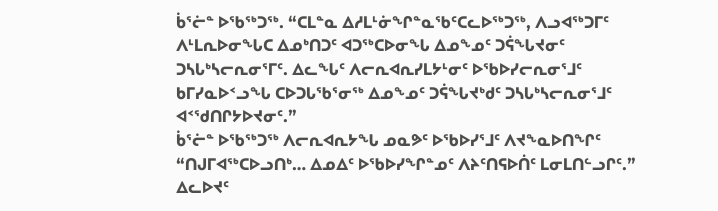ᑳᕐᓖᓐ ᐅᖃᖅᑐᖅ. “ᑕᒪᓐᓇ ᐃᓱᒪᒻᓃᖏᓐᓇᖃᑦᑕᓚᐅᖅᑐᖅ, ᐱᓗᐊᖅᑐᒥᑦ ᐱᒻᒪᕆᐅᓂᖓᑕ ᐃᓄᒃᑎᑐᑦ ᐊᑐᖅᑕᐅᓂᖓ ᐃᓄᖕᓄᑦ ᑐᕌᖓᔪᓂᑦ ᑐᓴᒐᒃᓴᓕᕆᓂᕐᒥᑦ. ᐃᓚᖓᑦ ᐱᓕᕆᐊᕆᓯᒪᔭᒻᓂᑦ ᐅᖃᐅᓯᓕᕆᓂᕐᒧᑦ ᑲᒥᓯᓇᐅᑉᓗᖓ ᑕᐅᑐᒐᖃᕐᓂᖅ ᐃᓄᖕᓄᑦ ᑐᕌᖓᔪᒃᑯᑦ ᑐᓴᒐᒃᓴᓕᕆᓂᕐᒧᑦ ᐊᑉᖁᑎᒋᔭᐅᔪᓂᑦ.”
ᑳᕐᓖᓐ ᐅᖃᖅᑐᖅ ᐱᓕᕆᐊᕆᔭᖓ ᓄᓇᕗᑦ ᐅᖃᐅᓯᕐᒧᑦ ᐱᔪᖕᓇᐅᑎᖏᑦ “ᑎᒍᒥᐊᖅᑕᐅᓗᑎᒃ… ᐃᓄᐃᑦ ᐅᖃᐅᓯᖏᓐᓄᑦ ᐱᔨᑦᑎᕋᐅᑏᑦ ᒪᓂᒪᑎᓪᓗᒋᑦ.”
ᐃᓚᐅᔪᑦ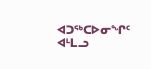ᐊᑐᖅᑕᐅᓂᖏᑦ ᐊᒻᒪᓗ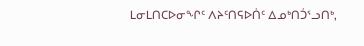ᒪᓂᒪᑎᑕᐅᓂᖏᑦ ᐱᔨᑦᑎᕋᐅᑏᑦ ᐃᓄᒃᑎᑑᕐᓗᑎᒃ,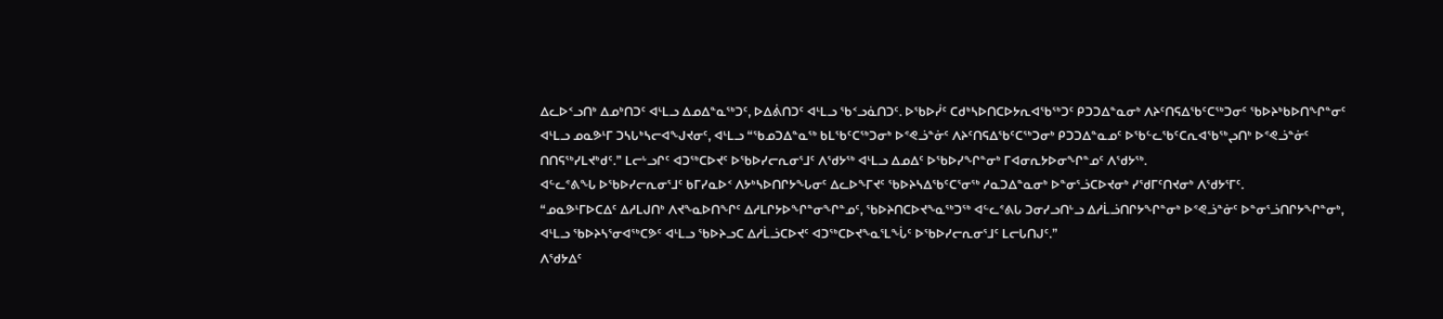ᐃᓚᐅᑉᓗᑎᒃ ᐃᓄᒃᑎᑐᑦ ᐊᒻᒪᓗ ᐃᓄᐃᓐᓇᖅᑐᑦ, ᐅᐃᕖᑎᑐᑦ ᐊᒻᒪᓗ ᖃᑉᓗᓈᑎᑐᑦ. ᐅᖃᐅᓰᑦ ᑕᑯᒃᓴᐅᑎᑕᐅᔭᕆᐊᖃᖅᑐᑦ ᑭᑐᑐᐃᓐᓇᓂᒃ ᐱᔨᑦᑎᕋᐃᖃᑦᑕᖅᑐᓂᑦ ᖃᐅᔨᒃᑲᐅᑎᖏᓐᓂᑦ ᐊᒻᒪᓗ ᓄᓇᕗᒻᒥ ᑐᓴᒐᒃᓴᓕᐊᖑᔪᓂᑦ, ᐊᒻᒪᓗ “ᖃᓄᑐᐃᓐᓇᖅ ᑲᒪᖃᑦᑕᖅᑐᓂᒃ ᐅᕝᕙᓘᓐᓃᑦ ᐱᔨᑦᑎᕋᐃᖃᑦᑕᖅᑐᓂᒃ ᑭᑐᑐᐃᓐᓇᓄᑦ ᐅᖃᓪᓚᖃᑦᑕᕆᐊᖃᖅᖢᑎᒃ ᐅᕝᕙᓘᓐᓃᑦ ᑎᑎᕋᖅᓯᒪᔪᒃᑯᑦ.” ᒪᓕᒡᓗᒋᑦ ᐊᑐᖅᑕᐅᔪᑦ ᐅᖃᐅᓯᓕᕆᓂᕐᒧᑦ ᐱᖁᔭᖅ ᐊᒻᒪᓗ ᐃᓄᐃᑦ ᐅᖃᐅᓯᖏᓐᓂᒃ ᒥᐊᓂᕆᔭᐅᓂᖏᓐᓄᑦ ᐱᖁᔭᖅ.
ᐊᓪᓚᕝᕕᖓ ᐅᖃᐅᓯᓕᕆᓂᕐᒧᑦ ᑲᒥᓯᓇᐅᑉ ᐱᔭᒃᓴᐅᑎᒋᔭᖓᓂᑦ ᐃᓚᐅᖕᒥᔪᑦ ᖃᐅᔨᓴᐃᖃᑦᑕᕐᓂᖅ ᓱᓇᑐᐃᓐᓇᓂᒃ ᐅᓐᓂᕐᓘᑕᐅᔪᓂᒃ ᓯᖁᒥᑦᑎᔪᓂᒃ ᐱᖁᔭᕐᒥᑦ.
“ᓄᓇᕗᒻᒥᐅᑕᐃᑦ ᐃᓱᒪᒍᑎᒃ ᐱᔪᖕᓇᐅᑎᖏᑦ ᐃᓱᒪᒋᔭᐅᖏᓐᓂᖏᓐᓄᑦ, ᖃᐅᔨᑎᑕᐅᔪᖕᓇᖅᑐᖅ ᐊᓪᓚᕝᕕᒐ ᑐᓂᓯᓗᑎᒡᓗ ᐃᓱᒫᓘᑎᒋᔭᖏᓐᓂᒃ ᐅᕝᕙᓘᓐᓃᑦ ᐅᓐᓂᕐᓘᑎᒋᔭᖏᓐᓂᒃ, ᐊᒻᒪᓗ ᖃᐅᔨᓴᕐᓂᐊᖅᑕᕗᑦ ᐊᒻᒪᓗ ᖃᐅᔨᓗᑕ ᐃᓱᒫᓘᑕᐅᔪᑦ ᐊᑐᖅᑕᐅᔪᖕᓇᕐᒪᖔᑦ ᐅᖃᐅᓯᓕᕆᓂᕐᒧᑦ ᒪᓕᒐᑎᒍᑦ.”
ᐱᖁᔭᐃᑦ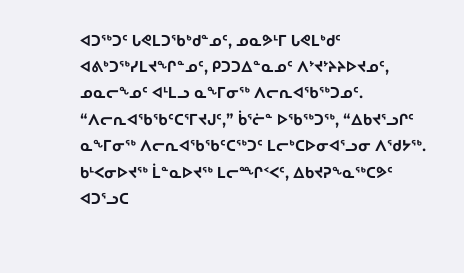ᐊᑐᖅᑐᑦ ᒐᕙᒪᑐᖃᒃᑯᓐᓄᑦ, ᓄᓇᕗᒻᒥ ᒐᕙᒪᒃᑯᑦ ᐊᕕᒃᑐᖅᓯᒪᔪᖏᓐᓄᑦ, ᑭᑐᑐᐃᓐᓇᓄᑦ ᐱᔾᔪᔾᔨᔨᐅᔪᓄᑦ, ᓄᓇᓕᖕᓄᑦ ᐊᒻᒪᓗ ᓇᖕᒥᓂᖅ ᐱᓕᕆᐊᖃᖅᑐᓄᑦ.
“ᐱᓕᕆᐊᖃᖃᑦᑕᕐᒥᔪᒍᑦ,” ᑳᕐᓖᓐ ᐅᖃᖅᑐᖅ, “ᐃᑲᔪᕐᓗᒋᑦ ᓇᖕᒥᓂᖅ ᐱᓕᕆᐊᖃᖃᑦᑕᖅᑐᑦ ᒪᓕᒃᑕᐅᓂᐊᕐᓗᓂ ᐱᖁᔭᖅ. ᑲᒻᐸᓂᐅᔪᖅ ᒫᓐᓇᐅᔪᖅ ᒪᓕᙱᑉᐸᑦ, ᐃᑲᔪᕈᖕᓇᖅᑕᕗᑦ ᐊᑐᕐᓗᑕ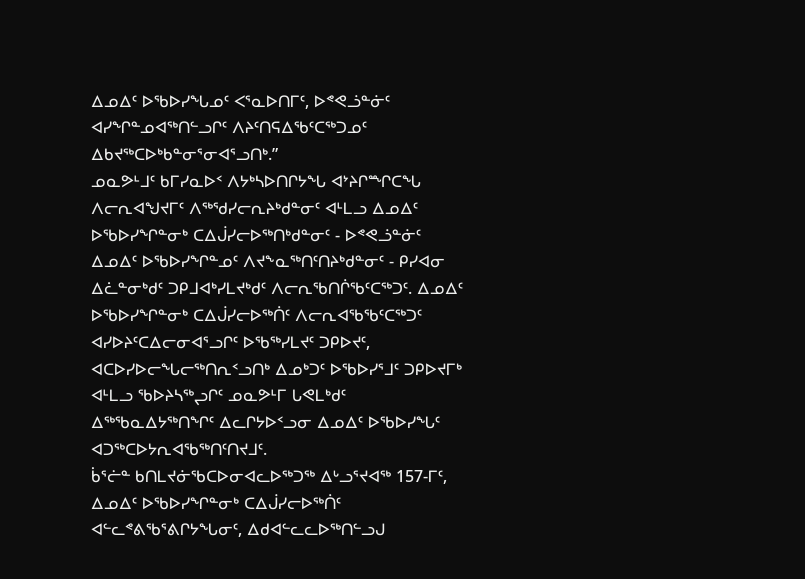ᐃᓄᐃᑦ ᐅᖃᐅᓯᖓᓄᑦ ᐸᕐᓇᐅᑎᒥᑦ, ᐅᕝᕙᓘᓐᓃᑦ ᐊᓯᖏᓐᓄᐊᖅᑎᓪᓗᒋᑦ ᐱᔨᑦᑎᕋᐃᖃᑦᑕᖅᑐᓄᑦ ᐃᑲᔪᖅᑕᐅᒃᑲᓐᓂᕐᓂᐊᕐᓗᑎᒃ.”
ᓄᓇᕗᒻᒧᑦ ᑲᒥᓯᓇᐅᑉ ᐱᔭᒃᓴᐅᑎᒋᔭᖓ ᐊᔾᔨᒋᙱᑕᖓ ᐱᓕᕆᐊᖑᔪᒥᑦ ᐱᖅᖁᓯᓕᕆᔨᒃᑯᓐᓂᑦ ᐊᒻᒪᓗ ᐃᓄᐃᑦ ᐅᖃᐅᓯᖏᓐᓂᒃ ᑕᐃᒎᓯᓕᐅᖅᑎᒃᑯᓐᓂᑦ - ᐅᕝᕙᓘᓐᓃᑦ ᐃᓄᐃᑦ ᐅᖃᐅᓯᖏᓐᓄᑦ ᐱᔪᖕᓇᖅᑎᑦᑎᔨᒃᑯᓐᓂᑦ - ᑭᓯᐊᓂ ᐃᓛᓐᓂᒃᑯᑦ ᑐᑭᒧᐊᒃᓯᒪᔪᒃᑯᑦ ᐱᓕᕆᖃᑎᒌᖃᑦᑕᖅᑐᑦ. ᐃᓄᐃᑦ ᐅᖃᐅᓯᖏᓐᓂᒃ ᑕᐃᒎᓯᓕᐅᖅᑏᑦ ᐱᓕᕆᐊᖃᖃᑦᑕᖅᑐᑦ ᐊᓯᐅᔨᑦᑕᐃᓕᓂᐊᕐᓗᒋᑦ ᐅᖃᖅᓯᒪᔪᑦ ᑐᑭᐅᔪᑦ, ᐊᑕᐅᓯᐅᓕᖓᓕᖅᑎᕆᑉᓗᑎᒃ ᐃᓄᒃᑐᑦ ᐅᖃᐅᓯᕐᒧᑦ ᑐᑭᐅᔪᒥᒃ ᐊᒻᒪᓗ ᖃᐅᔨᓴᖅᖢᒋᑦ ᓄᓇᕗᒻᒥ ᒐᕙᒪᒃᑯᑦ ᐃᖅᖃᓇᐃᔭᖅᑎᖏᑦ ᐃᓚᒋᔭᐅᑉᓗᓂ ᐃᓄᐃᑦ ᐅᖃᐅᓯᖓᑦ ᐊᑐᖅᑕᐅᔭᕆᐊᖃᖅᑎᑦᑎᔪᒧᑦ.
ᑳᕐᓖᓐ ᑲᑎᒪᔪᓃᖃᑕᐅᓂᐊᓚᐅᖅᑐᖅ ᐃᒡᓗᕐᔪᐊᖅ 157-ᒥᑦ, ᐃᓄᐃᑦ ᐅᖃᐅᓯᖏᓐᓂᒃ ᑕᐃᒎᓯᓕᐅᖅᑏᑦ ᐊᓪᓚᕝᕕᖃᕐᕕᒋᔭᖓᓂᑦ, ᐃᑯᐊᓪᓚᓚᐅᖅᑎᓪᓗᒍ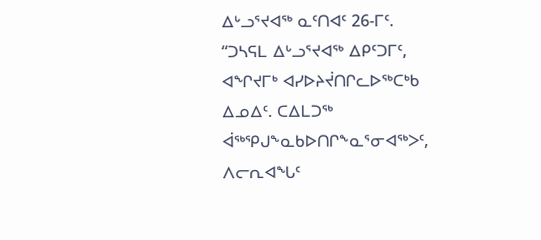ᐃᒡᓗᕐᔪᐊᖅ ᓇᑦᑎᐊᑦ 26-ᒥᑦ.
“ᑐᓴᕋᒪ ᐃᒡᓗᕐᔪᐊᖅ ᐃᑭᑦᑐᒥᑦ, ᐊᖏᔪᒥᒃ ᐊᓯᐅᔨᔫᑎᒋᓚᐅᖅᑕᒃᑲ ᐃᓄᐃᑦ. ᑕᐃᒪᑐᖅ ᐋᖅᕿᒍᖕᓇᑲᐅᑎᒋᖕᓇᕐᓂᐊᖅᐳᑦ, ᐱᓕᕆᐊᖓᑦ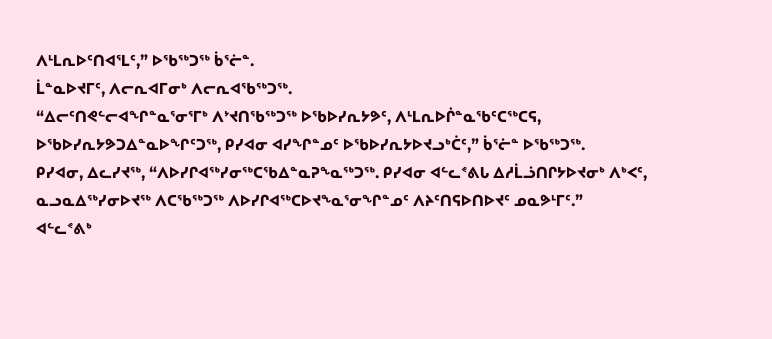ᐱᒻᒪᕆᐅᑦᑎᐊᕐᒪᑦ,” ᐅᖃᖅᑐᖅ ᑳᕐᓖᓐ.
ᒫᓐᓇᐅᔪᒥᑦ, ᐱᓕᕆᐊᒥᓂᒃ ᐱᓕᕆᐊᖃᖅᑐᖅ.
“ᐃᓕᑦᑎᕙᓪᓕᐊᖏᓐᓇᕐᓂᕐᒥᒃ ᐱᔾᔪᑎᖃᖅᑐᖅ ᐅᖃᐅᓯᕆᔭᕗᑦ, ᐱᒻᒪᕆᐅᒌᓐᓇᖃᑦᑕᖅᑕᕋ, ᐅᖃᐅᓯᕆᔭᕗᑐᐃᓐᓇᐅᖏᑦᑐᖅ, ᑭᓯᐊᓂ ᐊᓯᖏᓐᓄᑦ ᐅᖃᐅᓯᕆᔭᐅᔪᓗᒃᑖᑦ,” ᑳᕐᓖᓐ ᐅᖃᖅᑐᖅ.
ᑭᓯᐊᓂ, ᐃᓚᓯᔪᖅ, “ᐱᐅᓯᒋᐊᖅᓯᓂᖅᑕᖃᐃᓐᓇᕈᖕᓇᖅᑐᖅ. ᑭᓯᐊᓂ ᐊᓪᓚᕝᕕᒐ ᐃᓱᒫᓘᑎᒋᔭᐅᔪᓂᒃ ᐱᒃᐸᑦ, ᓇᓗᓇᐃᖅᓯᓂᐅᔪᖅ ᐱᑕᖃᖅᑐᖅ ᐱᐅᓯᒋᐊᖅᑕᐅᔪᖕᓇᕐᓂᖏᓐᓄᑦ ᐱᔨᑦᑎᕋᐅᑎᐅᔪᑦ ᓄᓇᕗᒻᒥᑦ.”
ᐊᓪᓚᕝᕕᒃ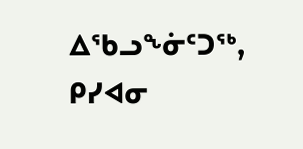ᐃᖃᓗᖕᓃᑦᑐᖅ, ᑭᓯᐊᓂ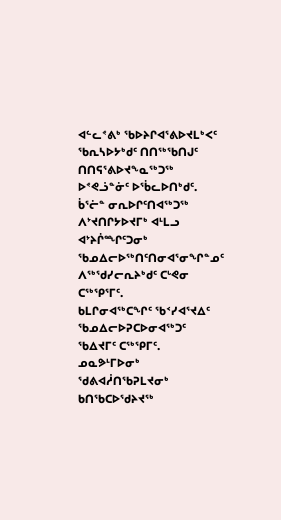ᐊᓪᓚᕝᕕᒃ ᖃᐅᔨᒋᐊᕐᕕᐅᔪᒪᒃᐸᑦ ᖃᕆᓴᐅᔭᒃᑯᑦ ᑎᑎᖅᖃᑎᒍᑦ ᑎᑎᕋᕐᕕᐅᔪᖕᓇᖅᑐᖅ ᐅᕝᕙᓘᓐᓃᑦ ᐅᖄᓚᐅᑎᒃᑯᑦ.
ᑳᕐᓖᓐ ᓂᕆᐅᒋᑦᑎᐊᖅᑐᖅ ᐱᔾᔪᑎᒋᔭᐅᔪᒥᒃ ᐊᒻᒪᓗ ᐊᔾᔨᒌᙱᑦᑐᓂᒃ ᖃᓄᐃᓕᐅᖅᑎᑦᑎᓂᐊᕐᓂᖏᓐᓄᑦ ᐱᖅᖁᓯᓕᕆᔨᒃᑯᑦ ᑕᒡᕙᓂ ᑕᖅᕿᕐᒥᑦ.
ᑲᒪᒋᓂᐊᖅᑕᖏᑦ ᖃᑉᓯᐊᕐᔪᐃᑦ ᖃᓄᐃᓕᐅᕈᑕᐅᓂᐊᖅᑐᑦ ᖃᐃᔪᒥᑦ ᑕᖅᕿᒥᑦ. ᓄᓇᕗᒻᒥᐅᓂᒃ ᖁᕕᐊᓲᑎᖃᕈᒪᔪᓂᒃ ᑲᑎᖃᑕᐅᖁᔨᔪᖅ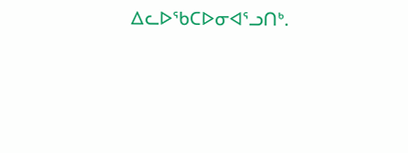ᐃᓚᐅᖃᑕᐅᓂᐊᕐᓗᑎᒃ.